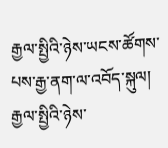རྒྱལ་སྤྱིའི་ཉེས་ཡངས་ཚོགས་པས་རྒྱ་ནག་ལ་འབོད་སྐུལ།
རྒྱལ་སྤྱིའི་ཉེས་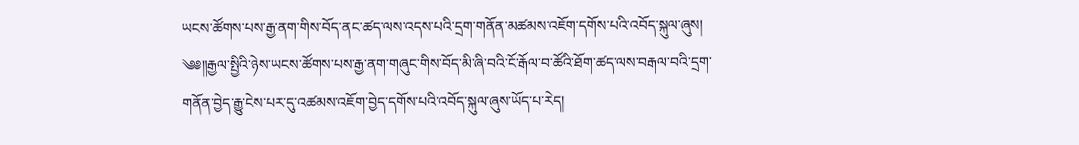ཡངས་ཚོགས་པས་རྒྱ་ནག་གིས་བོད་ནང་ཚད་ལས་འདས་པའི་དྲག་གནོན་མཚམས་འཇོག་དགོས་པའི་འབོད་སྐུལ་ཞུས།
༄༅༎རྒྱལ་སྤྱིའི་ཉེས་ཡངས་ཚོགས་པས་རྒྱ་ནག་གཞུང་གིས་བོད་མི་ཞི་བའི་ངོ་རྒོལ་བ་ཚོའི་ཐོག་ཚད་ལས་བརྒལ་བའི་དྲག་གནོན་བྱེད་རྒྱུ་ངེས་པར་དུ་འཚམས་འཇོག་བྱེད་དགོས་པའི་འབོད་སྐུལ་ཞུས་ཡོད་པ་རེད།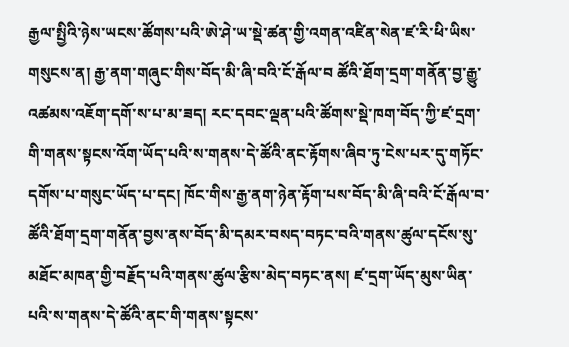རྒྱལ་སྤྱིའི་ཉེས་ཡངས་ཚོགས་པའི་ཨེ་ཤེ་ཡ་སྡེ་ཚན་གྱི་འགན་འཛིན་སེན་ཛ་རི་ཕི་ཡིས་གསུངས་ན། རྒྱ་ནག་གཞུང་གིས་བོད་མི་ཞི་བའི་ངོ་རྒོལ་བ ཚོའི་ཐོག་དྲག་གནོན་བྱ་རྒྱུ་འཚམས་འཇོག་དགོ་ས་པ་མ་ཟད། རང་དབང་ལྡན་པའི་ཚོགས་སྡེ་ཁག་བོད་ཀྱི་ཛ་དྲག་གི་གནས་སྟངས་འོག་ཡོད་པའི་ས་གནས་དེ་ཚོའི་ནང་རྟོགས་ཞིབ་ཏུ་ངེས་པར་དུ་གཏོང་དགོས་པ་གསུང་ཡོད་པ་དང། ཁོང་གིས་རྒྱ་ནག་ཉེན་རྟོག་པས་བོད་མི་ཞི་བའི་ངོ་རྒོལ་བ་ཚོའི་ཐོག་དྲག་གནོན་བྱས་ནས་བོད་མི་དམར་བསད་བཏང་བའི་གནས་ཚུལ་དངོས་སུ་མཐོང་མཁན་གྱི་བརྗོད་པའི་གནས་ཚུལ་རྩིས་མེད་བཏང་ནས། ཛ་དྲག་ཡོད་མུས་ཡིན་པའི་ས་གནས་དེ་ཚོའི་ནང་གི་གནས་སྟངས་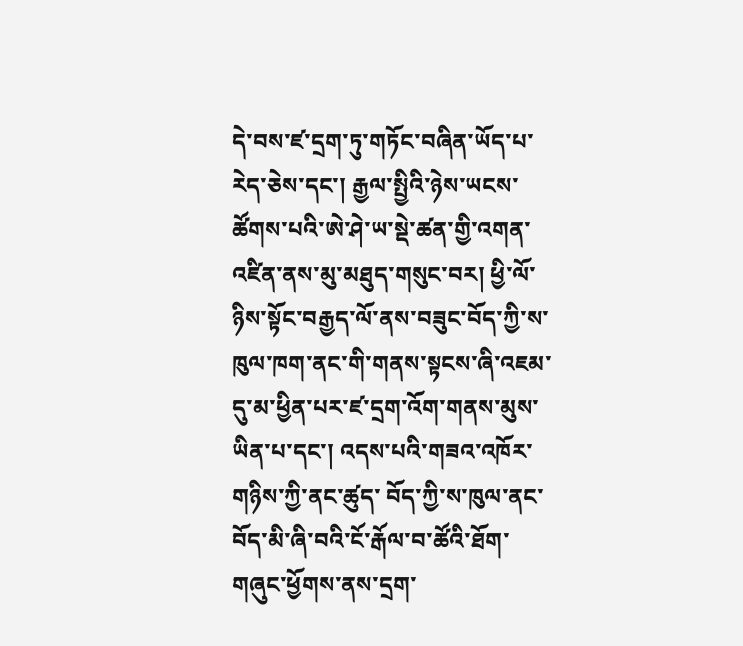དེ་བས་ཛ་དྲག་ཏུ་གཏོང་བཞིན་ཡོད་པ་རེད་ཅེས་དང་། རྒྱལ་སྤྱིའི་ཉེས་ཡངས་ཚོགས་པའི་ཨེ་ཤེ་ཡ་སྡེ་ཚན་གྱི་འགན་འཛིན་ནས་མུ་མཐུད་གསུང་བར། ཕྱི་ལོ་ཉིས་སྟོང་བརྒྱད་ལོ་ནས་བཟུང་བོད་ཀྱི་ས་ཁུལ་ཁག་ནང་གི་གནས་སྟངས་ཞི་འཇམ་དུ་མ་ཕྱིན་པར་ཛ་དྲག་འོག་གནས་མུས་ཡིན་པ་དང་། འདས་པའི་གཟའ་འཁོར་གཉིས་ཀྱི་ནང་ཚུད་ བོད་ཀྱི་ས་ཁུལ་ནང་བོད་མི་ཞི་བའི་ངོ་རྒོལ་བ་ཚོའི་ཐོག་གཞུང་ཕྱོགས་ནས་དྲག་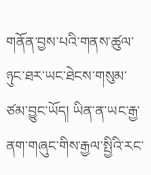གནོན་བྱས་པའི་གནས་ཚུལ་ཉུང་ཐར་ཡང་ཐེངས་གསུམ་ཙམ་བྱུང་ཡོད། ཡིན་ན་ཡང་རྒྱ་ནག་གཞུང་གིས་རྒྱལ་སྤྱིའི་རང་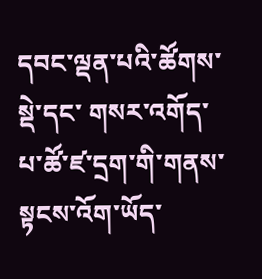དབང་ལྡན་པའི་ཚོགས་སྡེ་དང་ གསར་འགོད་པ་ཚོ་ཛ་དྲག་གི་གནས་སྟངས་འོག་ཡོད་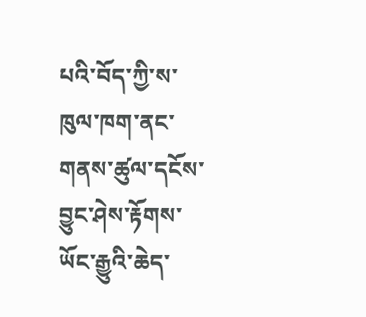པའི་བོད་ཀྱི་ས་ཁུལ་ཁག་ནང་གནས་ཚུལ་དངོས་བྱུང་ཤེས་རྟོགས་ཡོང་རྒྱུའི་ཆེད་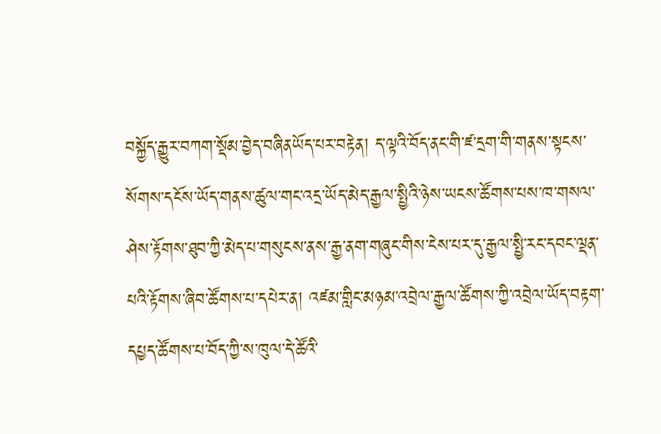བསྐྱོད་རྒྱུར་བཀག་སྡོམ་བྱེད་བཞིནཡོད་པར་བརྟེན། ད་ལྟའི་བོད་ནང་གི་ཛ་དྲག་གི་གནས་སྟངས་སོགས་དངོས་ཡོད་གནས་ཚུལ་གང་འདྲ་ཡོད་མེད་རྒྱལ་སྤྱིའི་ཉེས་ཡངས་ཚོགས་པས་ཁ་གསལ་ཤེས་རྟོགས་ཐུབ་ཀྱི་མེད་པ་གསུངས་ནས་རྒྱ་ནག་གཞུང་གིས་ངེས་པར་དུ་རྒྱལ་སྤྱི་རང་དབང་ལྡན་པའི་རྟོགས་ཞིབ་ཚོགས་པ་དཔེར་ན། འཛམ་གླིང་མཉམ་འབྲེལ་རྒྱལ་ཚོགས་ཀྱི་འབྲེལ་ཡོད་བརྟག་དཔྱད་ཚོགས་པ་བོད་ཀྱི་ས་ཁུལ་དེ་ཚོའི་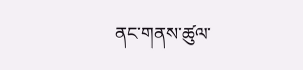ནང་གནས་ཚུལ་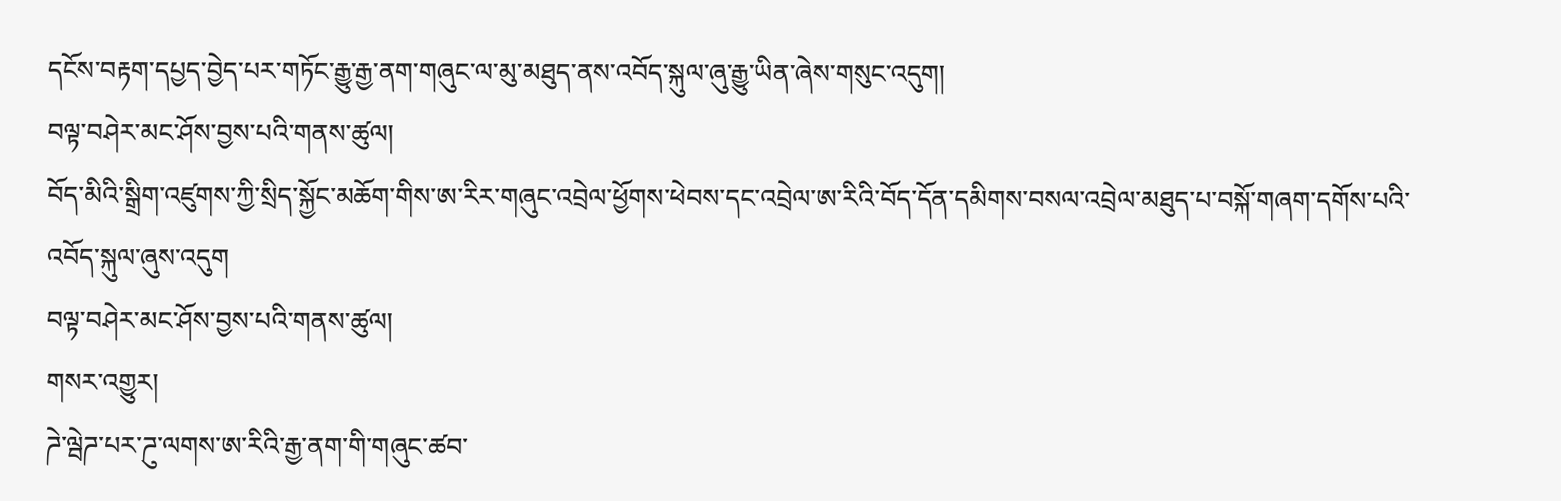དངོས་བརྟག་དཔྱད་བྱེད་པར་གཏོང་རྒྱུ་རྒྱ་ནག་གཞུང་ལ་མུ་མཐུད་ནས་འབོད་སྐུལ་ཞུ་རྒྱུ་ཡིན་ཞེས་གསུང་འདུག།
བལྟ་བཤེར་མང་ཤོས་བྱས་པའི་གནས་ཚུལ།
བོད་མིའི་སྒྲིག་འཛུགས་ཀྱི་སྲིད་སྐྱོང་མཆོག་གིས་ཨ་རིར་གཞུང་འབྲེལ་ཕྱོགས་ཕེབས་དང་འབྲེལ་ཨ་རིའི་བོད་དོན་དམིགས་བསལ་འབྲེལ་མཐུད་པ་བསྐོ་གཞག་དགོས་པའི་འབོད་སྐུལ་ཞུས་འདུག
བལྟ་བཤེར་མང་ཤོས་བྱས་པའི་གནས་ཚུལ།
གསར་འགྱུར།
ཌེ་ལྦེཌ་པར་ཌུ་ལགས་ཨ་རིའི་རྒྱ་ནག་གི་གཞུང་ཚབ་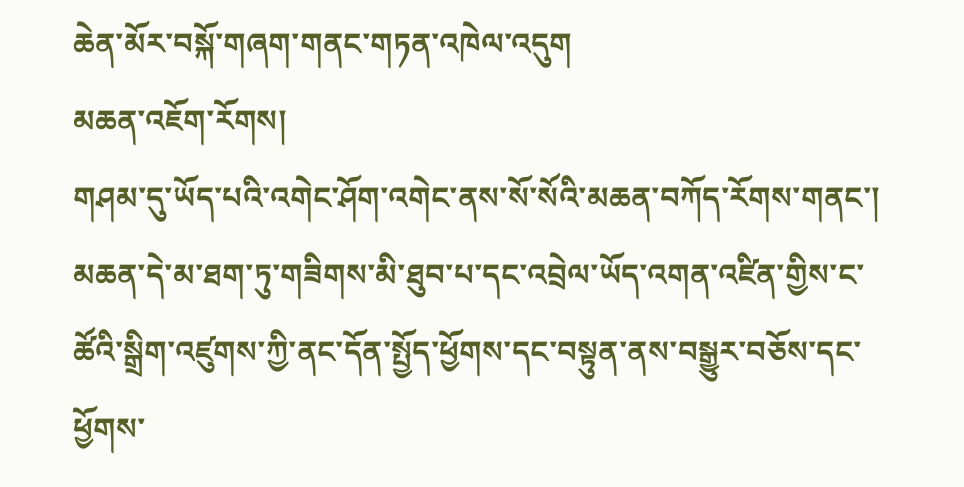ཆེན་མོར་བསྐོ་གཞག་གནང་གཏན་འཁེལ་འདུག
མཆན་འཇོག་རོགས།
གཤམ་དུ་ཡོད་པའི་འགེང་ཤོག་འགེང་ནས་སོ་སོའི་མཆན་བཀོད་རོགས་གནང་། མཆན་དེ་མ་ཐག་ཏུ་གཟིགས་མི་ཐུབ་པ་དང་འབྲེལ་ཡོད་འགན་འཛིན་གྱིས་ང་ཚོའི་སྒྲིག་འཛུགས་ཀྱི་ནང་དོན་སྤྱོད་ཕྱོགས་དང་བསྟུན་ནས་བསྒྱུར་བཅོས་དང་ཕྱོགས་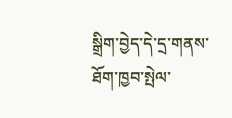སྒྲིག་བྱེད་དེ་དྲ་གནས་ཐོག་ཁྱབ་སྤེལ་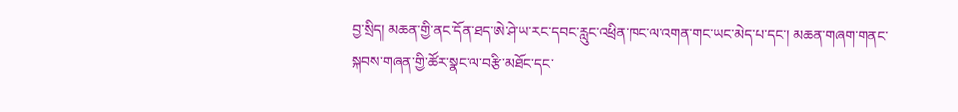བྱ་སྲིད། མཆན་གྱི་ནང་དོན་ཐད་ཨེ་ཤེ་ཡ་རང་དབང་རླུང་འཕྲིན་ཁང་ལ་འགན་གང་ཡང་མེད་པ་དང་། མཆན་གཞག་གནང་སྐབས་གཞན་གྱི་ཚོར་སྣང་ལ་བརྩི་མཐོང་དང་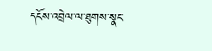དངོས་འབྲེལ་ལ་ཐུགས་སྣང་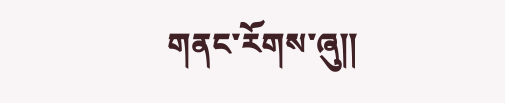གནང་རོགས་ཞུ༎